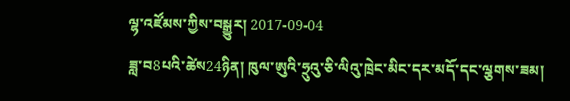ལྷ་འཛོམས་ཀྱིས་བསྒྱུར། 2017-09-04
ཟླ་བ8པའི་ཚེས24ཉིན། ཁུལ་ཨུའི་ཧྲུའུ་ཅི་ལིའུ་ཁྲེང་མིང་དར་མདོ་དང་ལྕགས་ཟམ།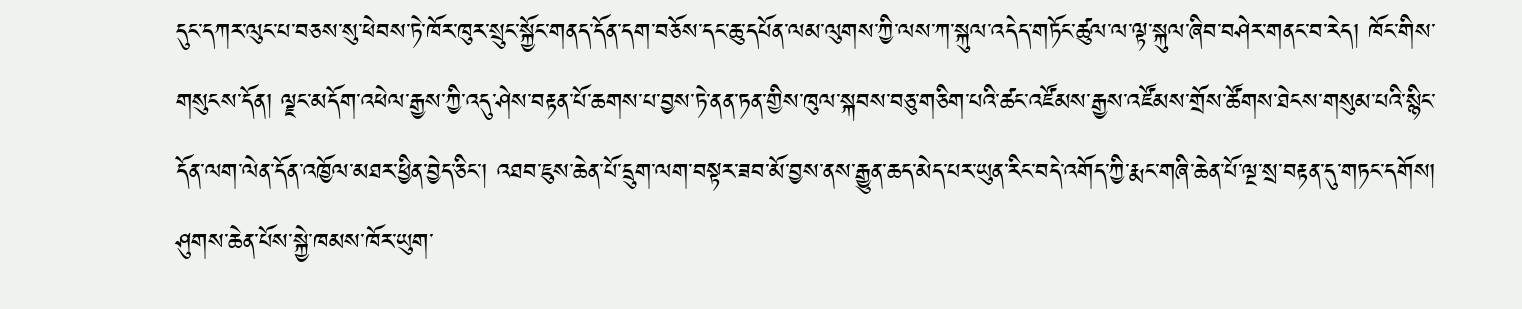དུང་དཀར་ལུང་པ་བཅས་སུ་ཕེབས་ཏེ་ཁོར་ཁུར་སྲུང་སྐྱོང་གནད་དོན་དག་བཅོས་དང་ཆུ་དཔོན་ལམ་ལུགས་ཀྱི་ལས་ཀ་སྐུལ་འདེད་གཏོང་ཚུལ་ལ་ལྟ་སྐུལ་ཞིབ་བཤེར་གནང་བ་རེད། ཁོང་གིས་གསུངས་དོན། ལྗང་མདོག་འཕེལ་རྒྱས་ཀྱི་འདུ་ཤེས་བརྟན་པོ་ཆགས་པ་བྱས་ཏེ་ནན་ཏན་གྱིས་ཁུལ་སྐབས་བཅུ་གཅིག་པའི་ཚང་འཛོམས་རྒྱས་འཛོམས་གྲོས་ཚོགས་ཐེངས་གསུམ་པའི་སྙིང་དོན་ལག་ལེན་དོན་འཁྱོལ་མཐར་ཕྱིན་བྱེད་ཅིང་། འཐབ་ཇུས་ཆེན་པོ་དྲུག་ལག་བསྟར་ཟབ་མོ་བྱས་ནས་རྒྱུན་ཆད་མེད་པར་ཡུན་རིང་བདེ་འགོད་ཀྱི་རྨང་གཞི་ཆེན་པོ་ལྔ་སྲ་བརྟན་དུ་གཏང་དགོས། ཤུགས་ཆེན་པོས་སྐྱེ་ཁམས་ཁོར་ཡུག་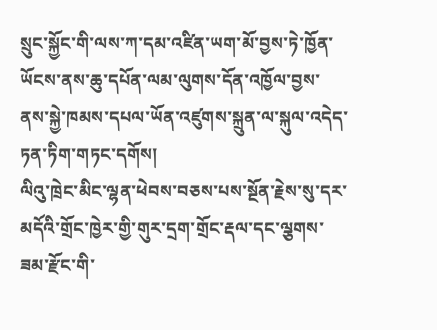སྲུང་སྐྱོང་གི་ལས་ཀ་དམ་འཛིན་ཡག་མོ་བྱས་ཏེ་ཁྱོན་ཡོངས་ནས་ཆུ་དཔོན་ལམ་ལུགས་དོན་འཁྱོལ་བྱས་ནས་སྐྱེ་ཁམས་དཔལ་ཡོན་འཛུགས་སྐྲུན་ལ་སྐུལ་འདེད་ཏན་ཏིག་གཏང་དགོས།
ལིའུ་ཁྲེང་མིང་ལྷན་ཕེབས་བཅས་པས་སྔོན་རྗེས་སུ་དར་མདོའི་གྲོང་ཁྱེར་གྱི་གུར་དྲག་གྲོང་རྡལ་དང་ལྕགས་ཟམ་རྫོང་གི་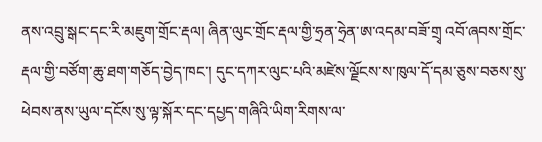ནས་འབྲུ་སྒང་དང་རི་མཇུག་གྲོང་རྡལ། ཞིན་ལུང་གྲོང་རྡལ་གྱི་ཧྲན་ཧྲེན་ཨ་འདམ་བཟོ་གྲྭ འབོ་ཞབས་གྲོང་རྡལ་གྱི་བཙོག་ཆུ་ཐག་གཅོད་བྱེད་ཁང་། དུང་དཀར་ལུང་པའི་མཛེས་ལྗོངས་ས་ཁུལ་དོ་དམ་ཅུས་བཅས་སུ་ཕེབས་ནས་ཡུལ་དངོས་སུ་ལྟ་སྐོར་དང་དཔྱད་གཞིའི་ཡིག་རིགས་ལ་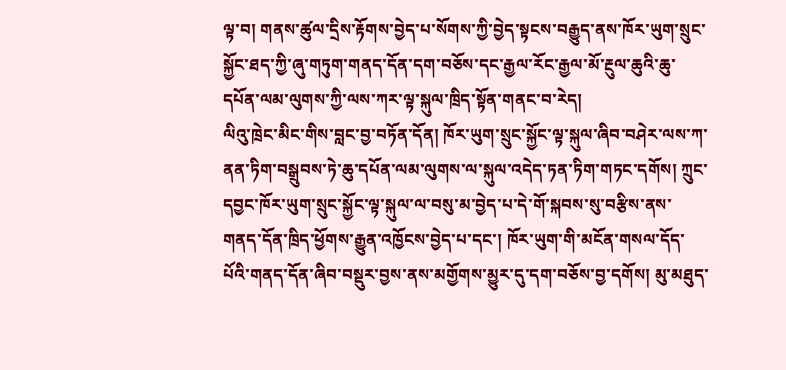ལྟ་བ། གནས་ཚུལ་དྲིས་རྟོགས་བྱེད་པ་སོགས་ཀྱི་བྱེད་སྟངས་བརྒྱུད་ནས་ཁོར་ཡུག་སྲུང་སྐྱོང་ཐད་ཀྱི་ཞུ་གཏུག་གནད་དོན་དག་བཅོས་དང་རྒྱལ་རོང་རྒྱལ་མོ་རྔུལ་ཆུའི་ཆུ་དཔོན་ལམ་ལུགས་ཀྱི་ལས་ཀར་ལྟ་སྐུལ་ཁྲིད་སྟོན་གནང་བ་རེད།
ལིའུ་ཁྲེང་མིང་གིས་བླང་བྱ་བཏོན་དོན། ཁོར་ཡུག་སྲུང་སྐྱོང་ལྟ་སྐུལ་ཞིབ་བཤེར་ལས་ཀ་ནན་ཏིག་བསྒྲུབས་ཏེ་ཆུ་དཔོན་ལམ་ལུགས་ལ་སྐུལ་འདེད་ཏན་ཏིག་གཏང་དགོས། ཀྲུང་དབྱང་ཁོར་ཡུག་སྲུང་སྐྱོང་ལྟ་སྐུལ་ལ་བསུ་མ་བྱེད་པ་དེ་གོ་སྐབས་སུ་བརྩིས་ནས་གནད་དོན་ཁྲིད་ཕྱོགས་རྒྱུན་འཁྱོངས་བྱེད་པ་དང་། ཁོར་ཡུག་གི་མངོན་གསལ་དོད་པོའི་གནད་དོན་ཞིབ་བསྡུར་བྱས་ནས་མགྱོགས་མྱུར་དུ་དག་བཅོས་བྱ་དགོས། མུ་མཐུད་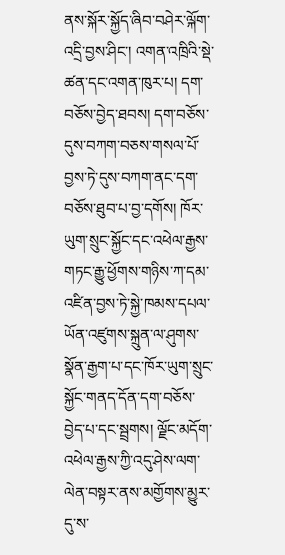ནས་སྐོར་སྐྱོད་ཞིབ་བཤེར་ལྐོག་འདྲི་བྱས་ཤིང་། འགན་འཁྲིའི་སྡེ་ཚན་དང་འགན་ཁུར་པ། དག་བཅོས་བྱེད་ཐབས། དག་བཅོས་དུས་བཀག་བཅས་གསལ་པོ་བྱས་ཏེ་དུས་བཀག་ནང་དག་བཅོས་ཐུབ་པ་བྱ་དགོས། ཁོར་ཡུག་སྲུང་སྐྱོང་དང་འཕེལ་རྒྱས་གཏང་རྒྱུ་ཕྱོགས་གཉིས་ཀ་དམ་འཛིན་བྱས་ཏེ་སྐྱེ་ཁམས་དཔལ་ཡོན་འཛུགས་སྐྲུན་ལ་ཤུགས་སྣོན་རྒྱག་པ་དང་ཁོར་ཡུག་སྲུང་སྐྱོང་གནད་དོན་དག་བཅོས་བྱེད་པ་དང་སྦྲགས། ལྗོང་མདོག་འཕེལ་རྒྱས་ཀྱི་འདུ་ཤེས་ལག་ལེན་བསྟར་ནས་མགྱོགས་མྱུར་དུ་ས་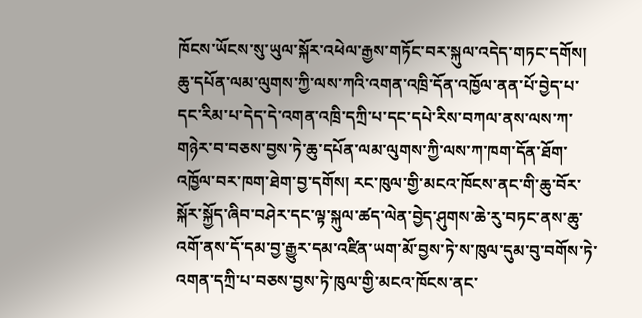ཁོངས་ཡོངས་སུ་ཡུལ་སྐོར་འཕེལ་རྒྱས་གཏོང་བར་སྐུལ་འདེད་གཏང་དགོས། ཆུ་དཔོན་ལམ་ལུགས་ཀྱི་ལས་ཀའི་འགན་འཁྲི་དོན་འཁྱོལ་ནན་པོ་བྱེད་པ་དང་རིམ་པ་དེད་དེ་འགན་འཁྲི་དཀྲི་པ་དང་དཔེ་རིས་བཀལ་ནས་ལས་ཀ་གཉེར་བ་བཅས་བྱས་ཏེ་ཆུ་དཔོན་ལམ་ལུགས་ཀྱི་ལས་ཀ་ཁག་དོན་ཐོག་འཁྱོལ་བར་ཁག་ཐེག་བྱ་དགོས། རང་ཁུལ་གྱི་མངའ་ཁོངས་ནང་གི་ཆུ་བོར་སྐོར་སྐྱོད་ཞིབ་བཤེར་དང་ལྟ་སྐུལ་ཚད་ལེན་བྱེད་ཤུགས་ཆེ་རུ་བཏང་ནས་ཆུ་འགོ་ནས་དོ་དམ་བྱ་རྒྱུར་དམ་འཛིན་ཡག་མོ་བྱས་ཏེ་ས་ཁུལ་དུམ་བུ་བགོས་ཏེ་འགན་དཀྲི་པ་བཅས་བྱས་ཏེ་ཁུལ་གྱི་མངའ་ཁོངས་ནང་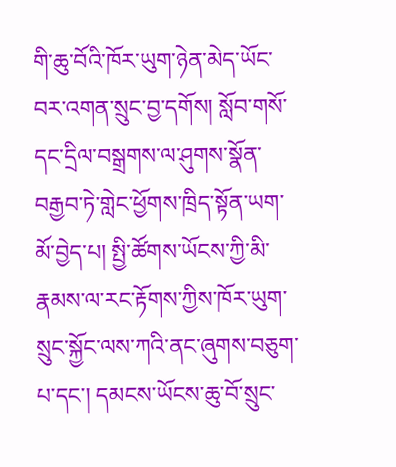གི་ཆུ་བོའི་ཁོར་ཡུག་ཉེན་མེད་ཡོང་བར་འགན་སྲུང་བྱ་དགོས། སློབ་གསོ་དང་དྲིལ་བསྒྲགས་ལ་ཤུགས་སྣོན་བརྒྱབ་ཏེ་གླེང་ཕྱོགས་ཁྲིད་སྟོན་ཡག་མོ་བྱེད་པ། སྤྱི་ཚོགས་ཡོངས་ཀྱི་མི་རྣམས་ལ་རང་རྟོགས་ཀྱིས་ཁོར་ཡུག་སྲུང་སྐྱོང་ལས་ཀའི་ནང་ཞུགས་བཅུག་པ་དང་། དམངས་ཡོངས་ཆུ་བོ་སྲུང་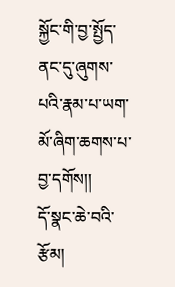སྐྱོང་གི་བྱ་སྤྱོད་ནང་དུ་ཞུགས་པའི་རྣམ་པ་ཡག་མོ་ཞིག་ཆགས་པ་བྱ་དགོས།།
དོ་སྣང་ཆེ་བའི་རྩོམ།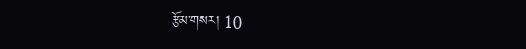རྩོམ་གསར། 10